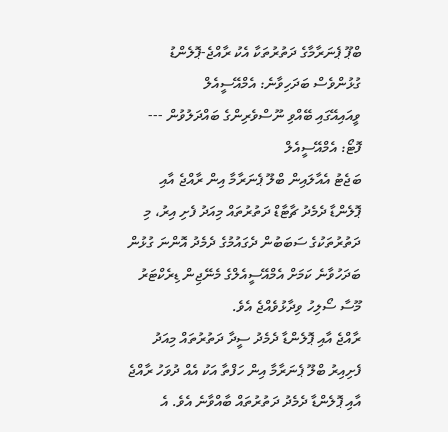ބްޕޫ ޕެނަރާމާގެ ދަތުރުތަކާ އެކު ރާއްޖެ-ޕޮލެންޑު ގުޅުންވެސް ބަދަހިވާނެ: އެމްއޭސީއެލް
ވީއައިއޭގައި ބޭއްވި ނޫސްވެރިންގެ ބައްދަލުވުން --- ފޮޓޯ: އެމްއޭސީއެލް
ބަޖެޓު އެއާލައިން ބްލޫ ޕެނަރާމާ އިން ރާއްޖެ އާއި ޕޮލެންޑާ ދެމެދު ޗާޓާޑް ދަތުރުތައް މިއަދު ފެށި އިރު، މި ދަތުރުތަކުގެ ސަބަބުން ދެގައުމުގެ ދެމެދު އޮންނަ ގުޅުން ބަދަހުވާނެ ކަމަށް އެމްއޭސީއެލްގެ މެނޭޖިން ޑިރެކްޓަރު މޫސާ ސޯލިހު ވިދާޅުވެއްޖެ އެވެ.
ރާއްޖެ އާއި ޕޮލެންޑާ ދެމެދު ސީދާ ދަތުރުތައް މިއަދު ފެށިއިރު ބްލޫ ޕެނަރާމާ އިން ހަފްތާ އަކު އެއް ދުވަހު ރާއްޖެ އާއި ޕޮލެންޑާ ދެމެދު ދަތުރުތައް ބާއްވާނެ އެވެ. އެ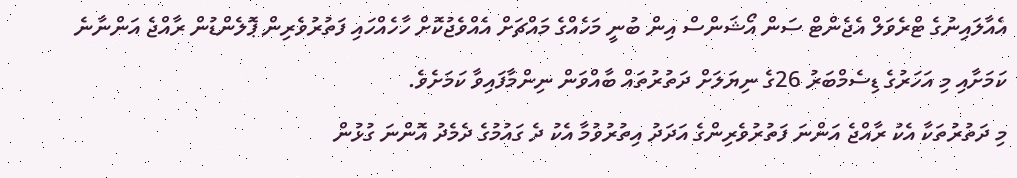އެއާލައިނުގެ ޓްރެވަލް އެޖެންޓް ސަން އޯޝަންސް އިން ބުނީ މަހެއްގެ މައްޗަށް އެއްވެޖުކޮށް ހާހެއްހައި ފަތުރުވެރިން ޕޮލެންޑުން ރާއްޖެ އަންނާނެ ކަމަށާއި މި އަހަރުގެ ޑިސެމްބަރު 26ގެ ނިޔަލަށް ދަތުރުތައް ބާއްވަން ނިންމާފައިވާ ކަމަށެވެ.
މި ދަތުރުތަކާ އެކު ރާއްޖެ އަންނަ ފަތުރުވެރިންގެ އަދަދު އިތުރުވުމާ އެކު ދެ ގައުމުގެ ދެމެދު އޮންނަ ގުޅުން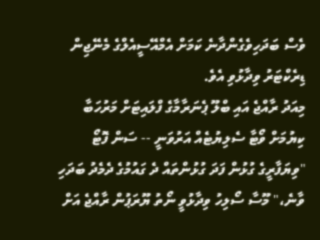ވެސް ބަދަހިވެގެންދާނެ ކަމަށް އެމްއޭސީއެލްގެ މެނޭޖިން ޑިރެކްޓަރު ވިދާޅުވި އެވެ.
މިއަދު ރާއްޖެ އައި ބްލޫ ޕެނަރާމާގެ ފްލައިޓަށް މަރުހަބާ ކިޔުމަށް ވޯޓާ ސެލިޔުޓެއް އަރުވަނީ -- ސަން ފޮޓޯ
"ވިޔަފާރީގެ ގުޅުން ފަދަ ގުޅުންތައް ދެ ގައުމުގެ ދެމެދު ބަދަހި ވާނެ،" މޫސާ ސޯލިހު ވިދާޅުވީ ނޯތު ޔޫރަޕުން ރާއްޖެ އަށް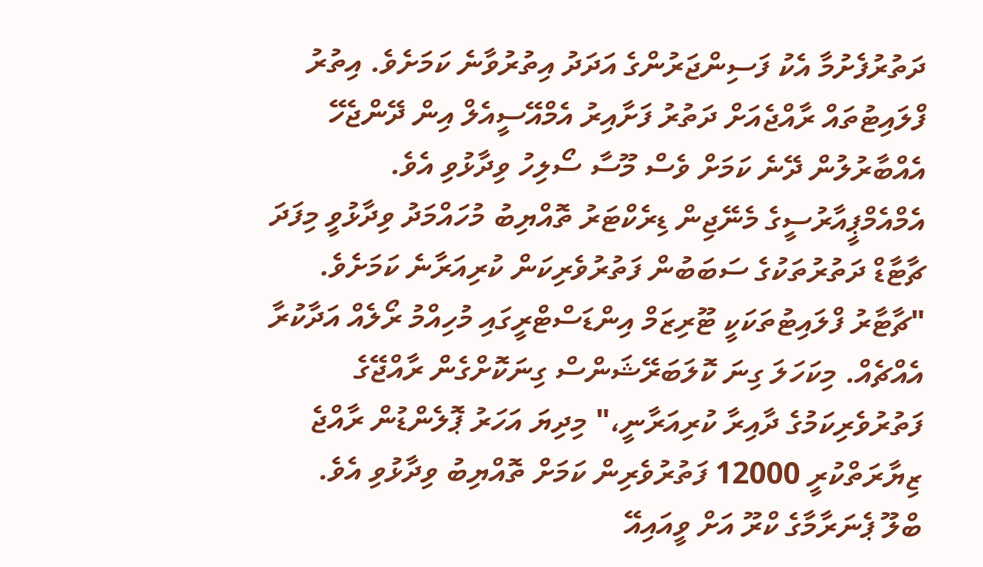ދަތުރުފެށުމާ އެކު ފަސިންޖަރުންގެ އަދަދު އިތުރުވާނެ ކަމަށެވެ. އިތުރު ފްލައިޓުތައް ރާއްޖެއަށް ދަތުރު ފަށާއިރު އެމްއޭސީއެލް އިން ދޭންޖެހޭ އެއްބާރުލުން ދޭނެ ކަމަށް ވެސް މޫސާ ސޯލިހު ވިދާޅުވި އެވެ.
އެމްއެމްޕީއާރުސީގެ މެނޭޖިން ޑިރެކްޓަރު ތޮއްޔިބު މުހައްމަދު ވިދާޅުވީ މިފަދަ ޗާޓާޑް ދަތުރުތަކުގެ ސަބަބުން ފަތުރުވެރިކަން ކުރިއަރާނެ ކަމަށެވެ.
"ޗާޓާރު ފްލައިޓުތަކަކީ ޓޫރިޒަމް އިންޑަސްޓްރީގައި މުހިއްމު ރޯލެއް އަދާކުރާ އެއްޗެއް. މިކަހަލަ ގިނަ ކޮލަބަރޭޝަންސް ގިނަކޮށްގެން ރާއްޖޭގެ ފަތުރުވެރިކަމުގެ ދާއިރާ ކުރިއަރާނީ،" މިދިޔަ އަހަރު ޕޮލެންޑުން ރާއްޖެ ޒިޔާރަތްކުރީ 12000 ފަތުރުވެރިން ކަމަށް ތޮއްޔިބު ވިދާޅުވި އެވެ.
ބްލޫ ޕެނަރާމާގެ ކްރޫ އަށް ވީއައިއޭ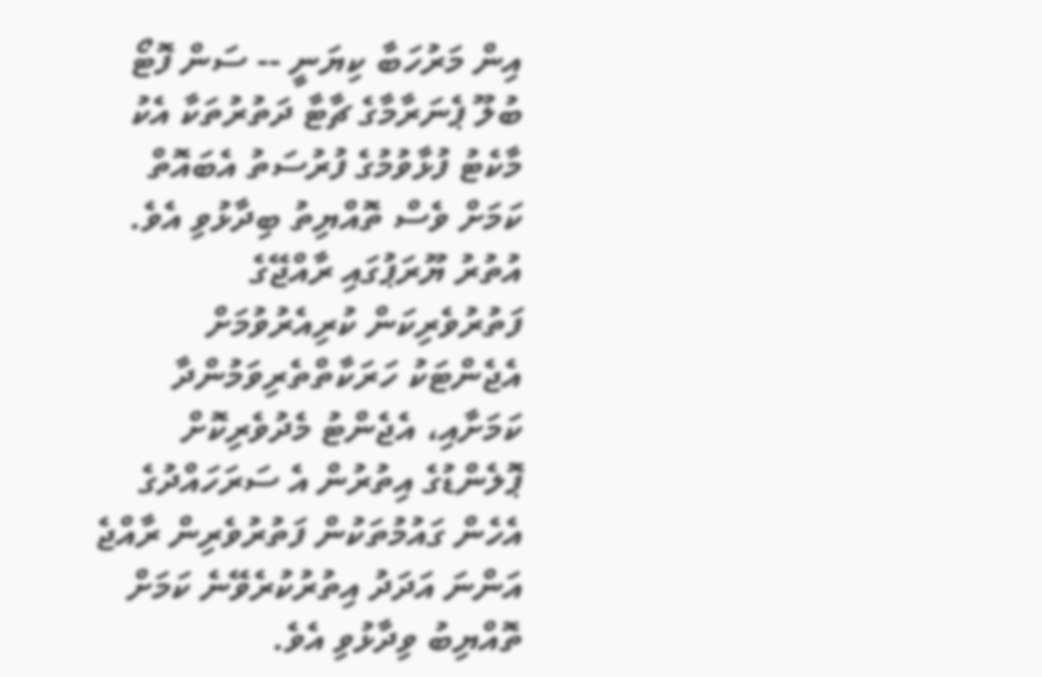އިން މަރުހަބާ ކިޔަނީ -- ސަން ފޮޓޯ
ބުލޫ ޕެނަރާމާގެ ޗާޓާ ދަތުރުތަކާ އެކު މާކެޓު ފުޅާވުމުގެ ފުރުސަތު އެބައޮތް ކަމަށް ވެސް ތޮއްޔިތު ބިދާޅުވި އެވެ. އުތުރު ޔޫރަޕުގައި ރާއްޖޭގެ ފަތުރުވެރިކަން ކުރިއެރުވުމަށް އެޖެންޓަކު ހަރަކާތްތެރިވަމުންދާ ކަމަށާއި، އެޖެންޓު މެދުވެރިކޮށް ޕޮލެންޑުގެ އިތުރުން އެ ސަރަހައްދުގެ އެހެން ގައުމުތަކުން ފަތުރުވެރިން ރާއްޖެ އަންނަ އަދަދު އިތުރުކުރެވޭނެ ކަމަށް ތޮއްޔިބު ވިދާޅުވި އެވެ.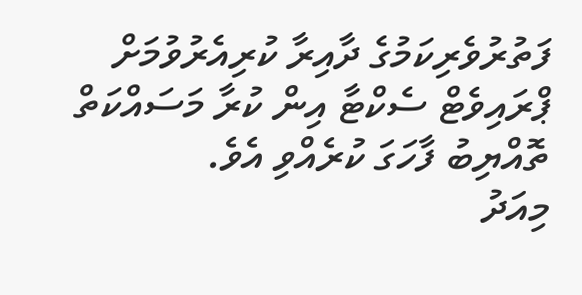ފަތުރުވެރިކަމުގެ ދާއިރާ ކުރިއެރުވުމަށް ޕްރައިވެޓް ސެކްޓާ އިން ކުރާ މަސައްކަތް ތޮއްޔިބު ފާހަގަ ކުރެއްވި އެވެ.
މިއަދު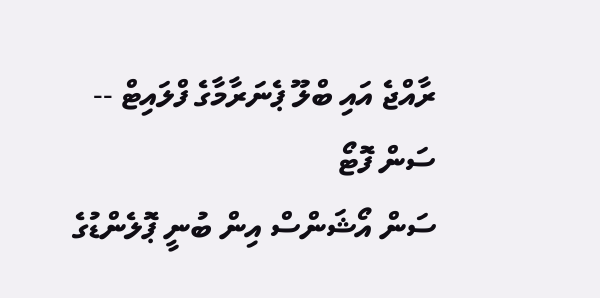ރާއްޖެ އައި ބްލޫ ޕެނަރާމާގެ ފްލައިޓް -- ސަން ފޮޓޯ
ސަން އޯޝަންސް އިން ބުނީ ޕޮލެންޑުގެ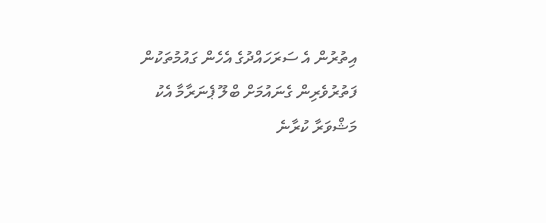އިތުރުން އެ ސަރަހައްދުގެ އެހެން ގައުމުތަކުން ފަތުރުވެރިން ގެނައުމަށް ބްލޫ ޕެނަރާމާ އެކު މަޝްވަރާ ކުރާނެ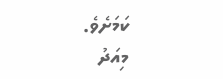ކަމަށެވެ.
މިއަދު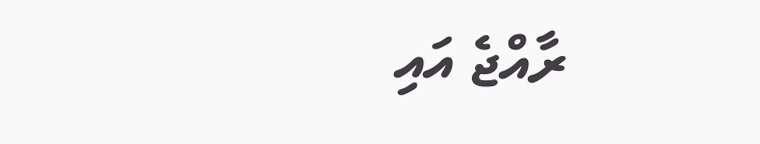ރާއްޖެ އައި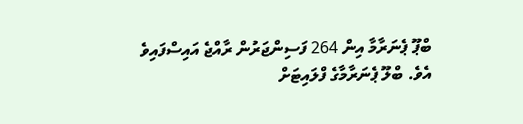ބްޕޫ ޕެނަރާމާ އިން 264 ފަސިންޖަރުން ރާއްޖެ އައިސްފައިވެ އެވެ. ބްލޫ ޕެނަރާމާގެ ފްލައިޓަށް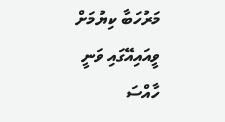މަރުހަބާ ކިޔުމަށް ވީއައިއޭގައި ވަނީ ހާއްސަ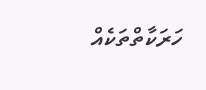ހަރަކާތްތަކެއް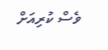ވެސް ކުރިއަށް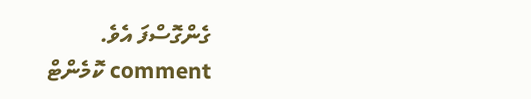ގެންގޮސްފަ އެވެ.
comment ކޮމެންޓް